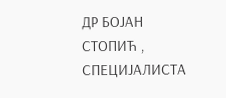ДР БОЈАН СТОПИЋ , СПЕЦИЈАЛИСТА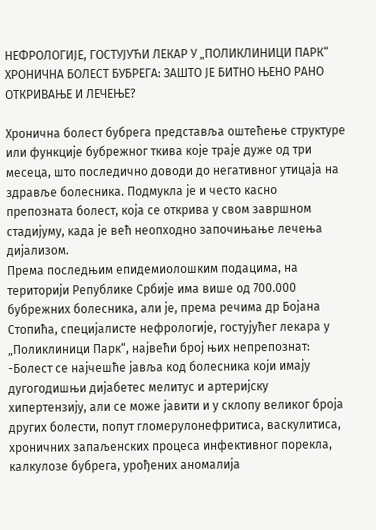НЕФРОЛОГИЈЕ, ГОСТУЈУЋИ ЛЕКАР У „ПОЛИКЛИНИЦИ ПАРК“
ХРОНИЧНА БОЛЕСТ БУБРЕГА: ЗАШТО ЈЕ БИТНО ЊЕНО РАНО ОТКРИВАЊЕ И ЛЕЧЕЊЕ?

Хронична болест бубрега представља оштећење структуре или функције бубрежног ткива које траје дуже од три месеца, што последично доводи до негативног утицаја на здравље болесника. Подмукла је и често касно препозната болест, која се открива у свом завршном стадијуму, када је већ неопходно започињање лечења дијализом.
Према последњим епидемиолошким подацима, на територији Републике Србије има више од 700.000 бубрежних болесника, али је, према речима др Бојана Стопића, специјалисте нефрологије, гостујућег лекара у „Поликлиници Парк“, највећи број њих непрепознат:
-Болест се најчешће јавља код болесника који имају дугогодишњи дијабетес мелитус и артеријску хипертензију, али се може јавити и у склопу великог броја других болести, попут гломерулонефритиса, васкулитиса, хроничних запаљенских процеса инфективног порекла, калкулозе бубрега, урођених аномалија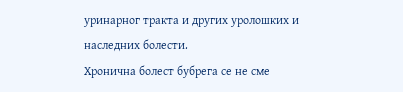уринарног тракта и других уролошких и наследних болести.
Хронична болест бубрега се не сме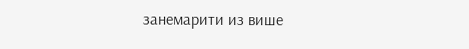занемарити из више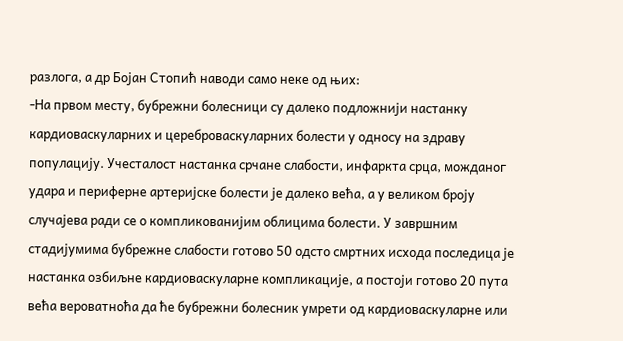разлога, а др Бојан Стопић наводи само неке од њих:
-На првом месту, бубрежни болесници су далеко подложнији настанку кардиоваскуларних и цереброваскуларних болести у односу на здраву популацију. Учесталост настанка срчане слабости, инфаркта срца, можданог удара и периферне артеријске болести је далеко већа, а у великом броју случајева ради се о компликованијим облицима болести. У завршним стадијумима бубрежне слабости готово 50 одсто смртних исхода последица је настанка озбиљне кардиоваскуларне компликације, а постоји готово 20 пута већа вероватноћа да ће бубрежни болесник умрети од кардиоваскуларне или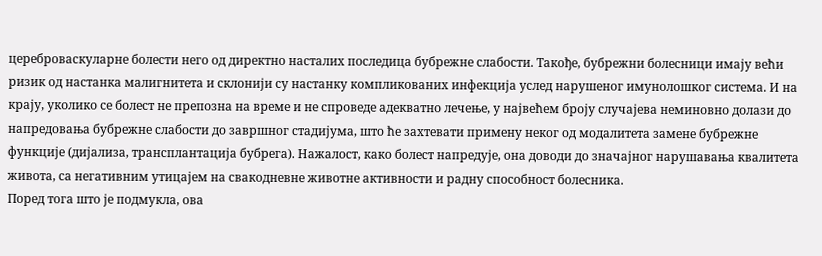цереброваскуларне болести него од директно насталих последица бубрежне слабости. Такође, бубрежни болесници имају већи ризик од настанка малигнитета и склонији су настанку компликованих инфекција услед нарушеног имунолошког система. И на крају, уколико се болест не препозна на време и не спроведе адекватно лечење, у највећем броју случајева неминовно долази до напредовања бубрежне слабости до завршног стадијума, што ће захтевати примену неког од модалитета замене бубрежне функције (дијализа, трансплантација бубрега). Нажалост, како болест напредује, она доводи до значајног нарушавања квалитета живота, са негативним утицајем на свакодневне животне активности и радну способност болесника.
Поред тога што је подмукла, ова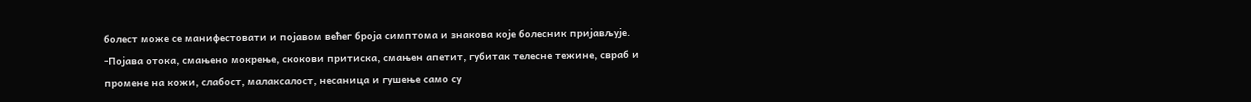болест може се манифестовати и појавом већег броја симптома и знакова које болесник пријављује.
-Појава отока, смањено мокрење, скокови притиска, смањен апетит, губитак телесне тежине, свраб и промене на кожи, слабост, малаксалост, несаница и гушење само су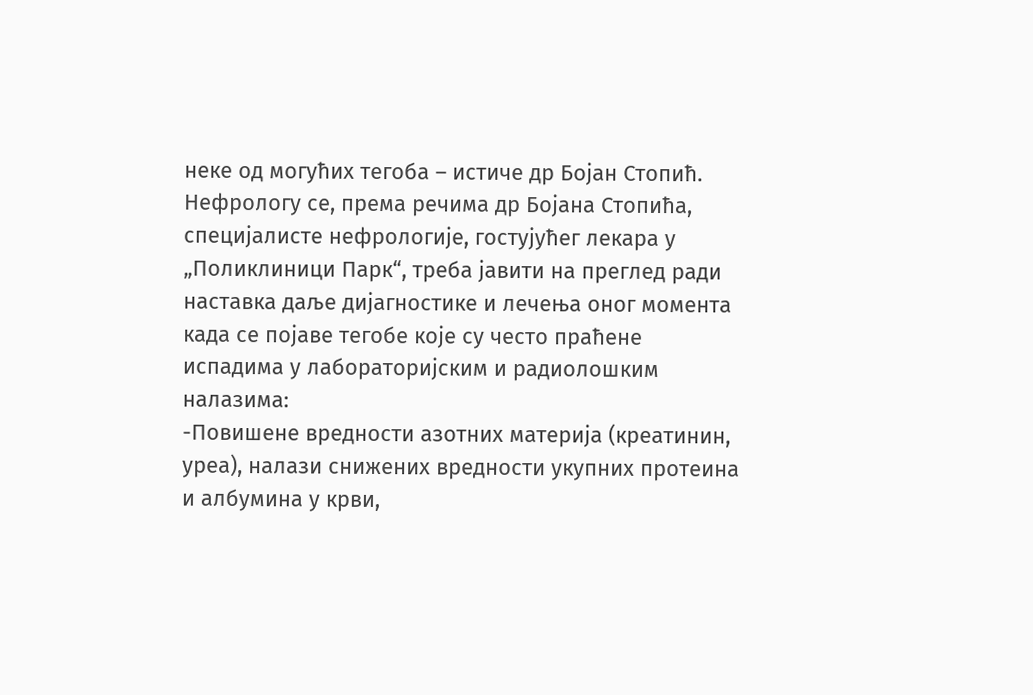неке од могућих тегоба – истиче др Бојан Стопић.
Нефрологу се, према речима др Бојана Стопића, специјалисте нефрологије, гостујућег лекара у „Поликлиници Парк“, треба јавити на преглед ради наставка даље дијагностике и лечења оног момента када се појаве тегобе које су често праћене испадима у лабораторијским и радиолошким налазима:
-Повишене вредности азотних материја (креатинин, уреа), налази снижених вредности укупних протеина и албумина у крви,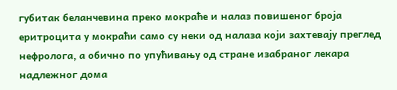губитак беланчевина преко мокраће и налаз повишеног броја еритроцита у мокраћи само су неки од налаза који захтевају преглед нефролога, а обично по упућивању од стране изабраног лекара надлежног дома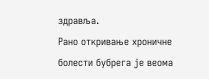здравља.
Рано откривање хроничне болести бубрега је веома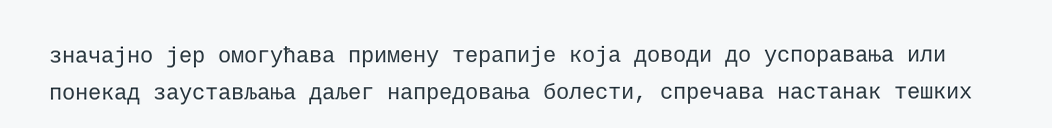значајно јер омогућава примену терапије која доводи до успоравања или понекад заустављања даљег напредовања болести, спречава настанак тешких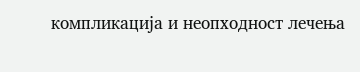компликација и неопходност лечења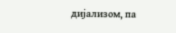дијализом, па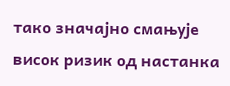тако значајно смањује висок ризик од настанка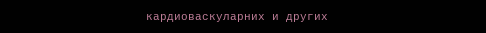кардиоваскуларних и других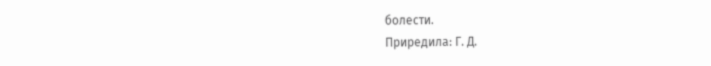болести.
Приредила: Г. Д.